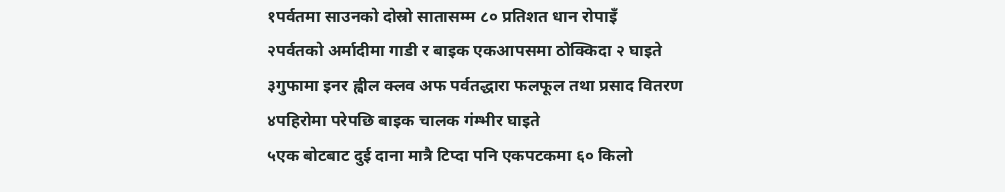१पर्वतमा साउनको दोस्रो सातासम्म ८० प्रतिशत धान रोपाइँ
२पर्वतको अर्मादीमा गाडी र बाइक एकआपसमा ठोक्किदा २ घाइते
३गुफामा इनर ह्वील क्लव अफ पर्वतद्धारा फलफूल तथा प्रसाद वितरण
४पहिरोमा परेपछि बाइक चालक गंम्भीर घाइते
५एक बोटबाट दुई दाना मात्रै टिप्दा पनि एकपटकमा ६० किलो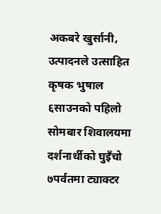अकबरे खुर्सानी, उत्पादनले उत्साहित कृषक भुषाल
६साउनको पहिलो सोमबार शिवालयमा दर्शनार्थीको घुइँचो
७पर्वतमा ट्याक्टर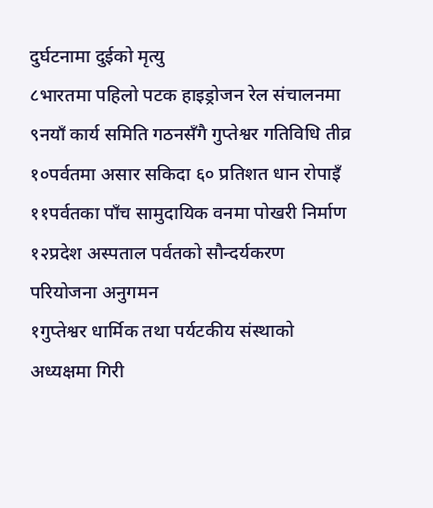दुर्घटनामा दुईको मृत्यु
८भारतमा पहिलो पटक हाइड्रोजन रेल संचालनमा
९नयाँ कार्य समिति गठनसँगै गुप्तेश्वर गतिविधि तीव्र
१०पर्वतमा असार सकिदा ६० प्रतिशत धान रोपाइँ
११पर्वतका पाँच सामुदायिक वनमा पोखरी निर्माण
१२प्रदेश अस्पताल पर्वतको सौन्दर्यकरण परियोजना अनुगमन
१गुप्तेश्वर धार्मिक तथा पर्यटकीय संस्थाको अध्यक्षमा गिरी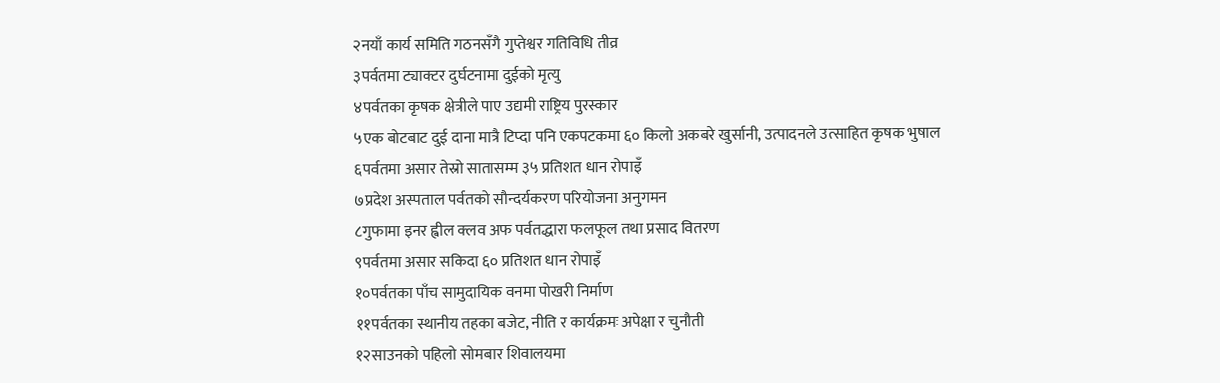२नयाँ कार्य समिति गठनसँगै गुप्तेश्वर गतिविधि तीव्र
३पर्वतमा ट्याक्टर दुर्घटनामा दुईको मृत्यु
४पर्वतका कृषक क्षेत्रीले पाए उद्यमी राष्ट्रिय पुरस्कार
५एक बोटबाट दुई दाना मात्रै टिप्दा पनि एकपटकमा ६० किलो अकबरे खुर्सानी, उत्पादनले उत्साहित कृषक भुषाल
६पर्वतमा असार तेस्रो सातासम्म ३५ प्रतिशत धान रोपाइँ
७प्रदेश अस्पताल पर्वतको सौन्दर्यकरण परियोजना अनुगमन
८गुफामा इनर ह्वील क्लव अफ पर्वतद्धारा फलफूल तथा प्रसाद वितरण
९पर्वतमा असार सकिदा ६० प्रतिशत धान रोपाइँ
१०पर्वतका पाँच सामुदायिक वनमा पोखरी निर्माण
११पर्वतका स्थानीय तहका बजेट, नीति र कार्यक्रमः अपेक्षा र चुनौती
१२साउनको पहिलो सोमबार शिवालयमा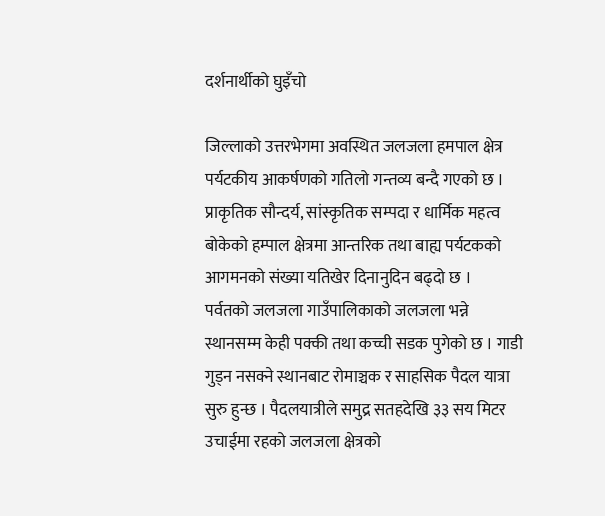दर्शनार्थीको घुइँचो

जिल्लाको उत्तरभेगमा अवस्थित जलजला हमपाल क्षेत्र पर्यटकीय आकर्षणको गतिलो गन्तव्य बन्दै गएको छ । प्राकृतिक सौन्दर्य, सांस्कृतिक सम्पदा र धार्मिक महत्व बोकेको हम्पाल क्षेत्रमा आन्तरिक तथा बाह्य पर्यटकको आगमनको संख्या यतिखेर दिनानुदिन बढ्दो छ ।
पर्वतको जलजला गाउँपालिकाको जलजला भन्ने स्थानसम्म केही पक्की तथा कच्ची सडक पुगेको छ । गाडी गुड्न नसक्ने स्थानबाट रोमाञ्चक र साहसिक पैदल यात्रा सुरु हुन्छ । पैदलयात्रीले समुद्र सतहदेखि ३३ सय मिटर उचाईमा रहको जलजला क्षेत्रको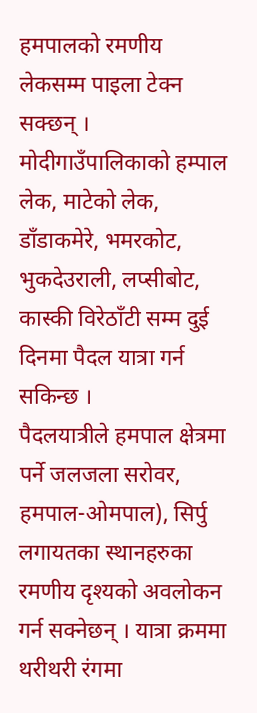हमपालको रमणीय लेकसम्म पाइला टेक्न सक्छन् । मोदीगाउँपालिकाको हम्पाल लेक, माटेको लेक, डाँडाकमेरे, भमरकोट, भुकदेउराली, लप्सीबोट, कास्की विरेठाँटी सम्म दुई दिनमा पैदल यात्रा गर्न सकिन्छ ।
पैदलयात्रीले हमपाल क्षेत्रमा पर्ने जलजला सरोवर, हमपाल-ओमपाल), सिर्पु लगायतका स्थानहरुका रमणीय दृश्यको अवलोकन गर्न सक्नेछन् । यात्रा क्रममा थरीथरी रंगमा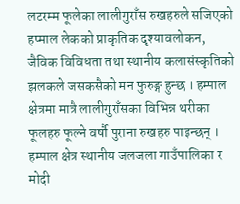लटरम्म फूलेका लालीगुराँस रुखहरुले सजिएको हप्माल लेकको प्राकृतिक दृश्यावलोकन, जैविक विविधता तथा स्थानीय कलासंस्कृतिको झलकले जसकसैको मन फुरुङ्ग हुन्छ । हम्पाल क्षेत्रमा मात्रै लालीगुराँसका विभिन्न थरीका फूलहरु फूल्ने वर्षौ पुराना रुखहरु पाइन्छन् ।
हम्पाल क्षेत्र स्थानीय जलजला गाउँपालिका र मोदी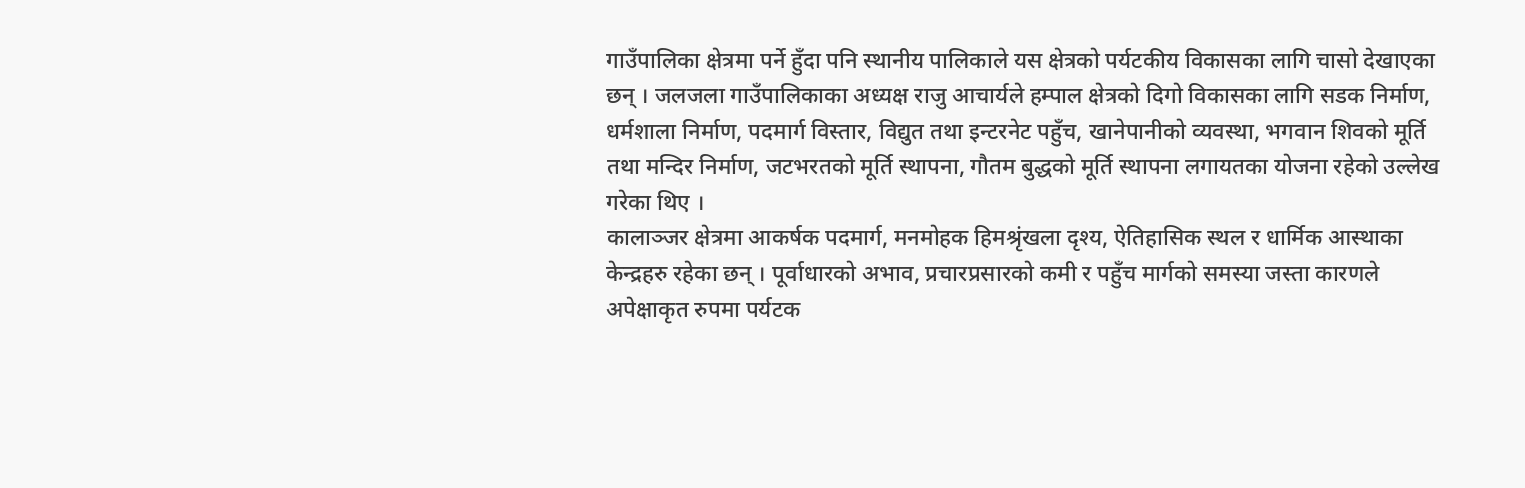गाउँपालिका क्षेत्रमा पर्ने हुँदा पनि स्थानीय पालिकाले यस क्षेत्रको पर्यटकीय विकासका लागि चासो देखाएका छन् । जलजला गाउँपालिकाका अध्यक्ष राजु आचार्यले हम्पाल क्षेत्रको दिगो विकासका लागि सडक निर्माण, धर्मशाला निर्माण, पदमार्ग विस्तार, विद्युत तथा इन्टरनेट पहुँच, खानेपानीको व्यवस्था, भगवान शिवको मूर्ति तथा मन्दिर निर्माण, जटभरतको मूर्ति स्थापना, गौतम बुद्धको मूर्ति स्थापना लगायतका योजना रहेको उल्लेख गरेका थिए ।
कालाञ्जर क्षेत्रमा आकर्षक पदमार्ग, मनमोहक हिमश्रृंखला दृश्य, ऐतिहासिक स्थल र धार्मिक आस्थाका केन्द्रहरु रहेका छन् । पूर्वाधारको अभाव, प्रचारप्रसारको कमी र पहुँच मार्गको समस्या जस्ता कारणले अपेक्षाकृत रुपमा पर्यटक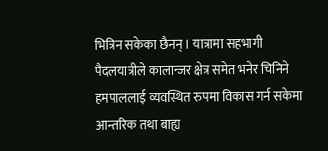भित्रिन सकेका छैनन् । यात्रामा सहभागी पैदलयात्रीले कालान्जर क्षेत्र समेत भनेर चिनिने हमपाललाई व्यवस्थित रुपमा विकास गर्न सकेमा आन्तरिक तथा बाह्य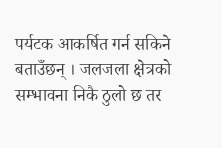पर्यटक आकर्षित गर्न सकिने बताउँछन् । जलजला क्षेत्रको सम्भावना निकै ठुलो छ तर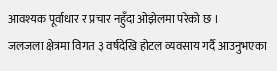आवश्यक पूर्वाधार र प्रचार नहुँदा ओझेलमा परेको छ ।
जलजला क्षेत्रमा विगत ३ वर्षदेखि होटल व्यवसाय गर्दै आउनुभएका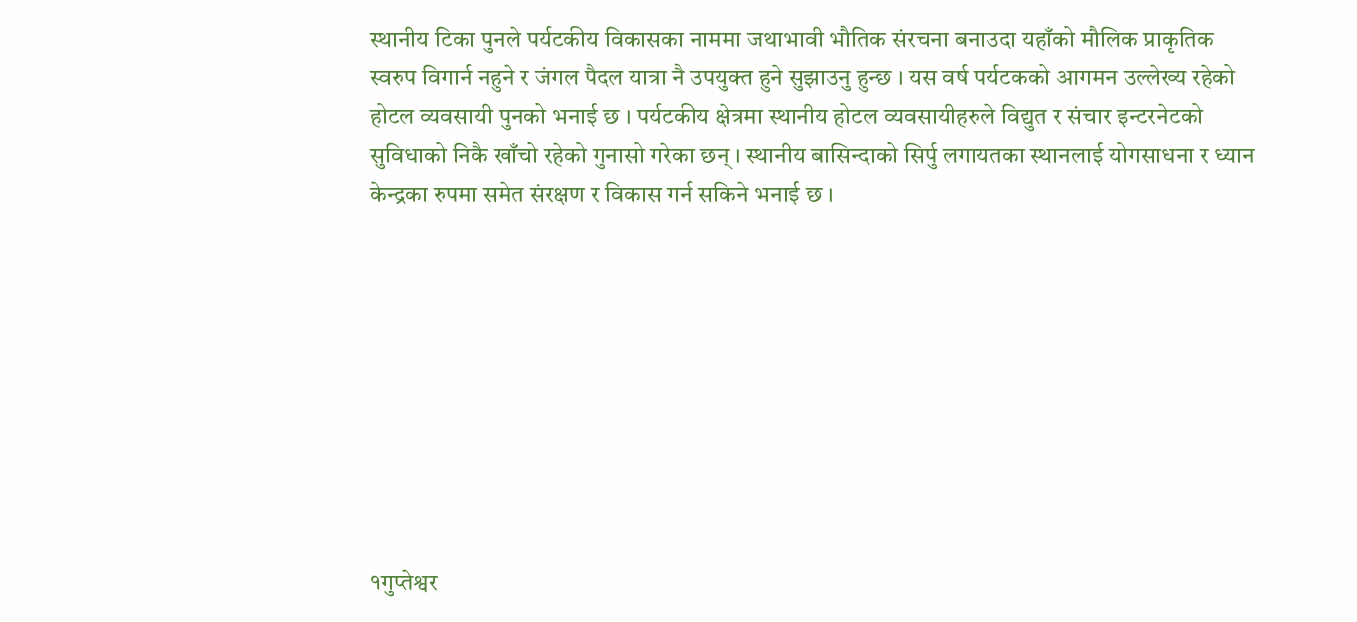स्थानीय टिका पुनले पर्यटकीय विकासका नाममा जथाभावी भौतिक संरचना बनाउदा यहाँको मौलिक प्राकृतिक स्वरुप विगार्न नहुने र जंगल पैदल यात्रा नै उपयुक्त हुने सुझाउनु हुन्छ । यस वर्ष पर्यटकको आगमन उल्लेख्य रहेको होटल व्यवसायी पुनको भनाई छ । पर्यटकीय क्षेत्रमा स्थानीय होटल व्यवसायीहरुले विद्युत र संचार इन्टरनेटको सुविधाको निकै खाँचो रहेको गुनासो गरेका छन् । स्थानीय बासिन्दाको सिर्पु लगायतका स्थानलाई योगसाधना र ध्यान केन्द्रका रुपमा समेत संरक्षण र विकास गर्न सकिने भनाई छ ।









१गुप्तेश्वर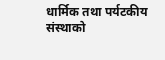धार्मिक तथा पर्यटकीय संस्थाको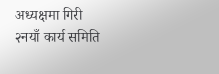अध्यक्षमा गिरी
२नयाँ कार्य समिति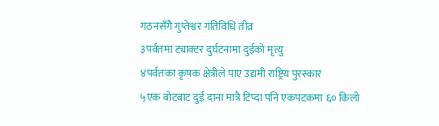गठनसँगै गुप्तेश्वर गतिविधि तीव्र
३पर्वतमा ट्याक्टर दुर्घटनामा दुईको मृत्यु
४पर्वतका कृषक क्षेत्रीले पाए उद्यमी राष्ट्रिय पुरस्कार
५एक बोटबाट दुई दाना मात्रै टिप्दा पनि एकपटकमा ६० किलो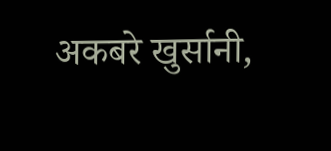अकबरे खुर्सानी,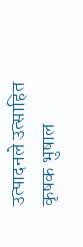उत्पादनले उत्साहित कृषक भुषाल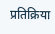प्रतिक्रिया